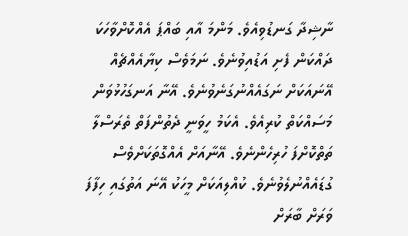ނާޝިދާ ގަނޑުވިއެވެ. މަންމަ އާއި ބައްޕަ އެއްކޮށްވާހަކަ ދައްކަން ފެށި އަޑުއިވުނެވެ. ނަމަވެސް ކިޔާއެއްޗެއް އޭނައަކަށް ނަގައެއްނުގަނެވުނެވެ. އޭނާ އަނގަހުޅުވަން މަސައްކަތް ކުރިއެވެ. އެކަމު ހީވަނީ ދެތުންފަތް ތެރަސްލާ ތަތްކޮށްފަ ހުރިހެންނެވެ. އޭނާއަށް އެއްގޮތަކަށްވެސް ގުޑައެއްނުލެވުނެވެ. ކުއްލިއަކަށް މީހަކު އޭނަ އަތުގައި ހިފާފަ ވަރަށް ބާރަށް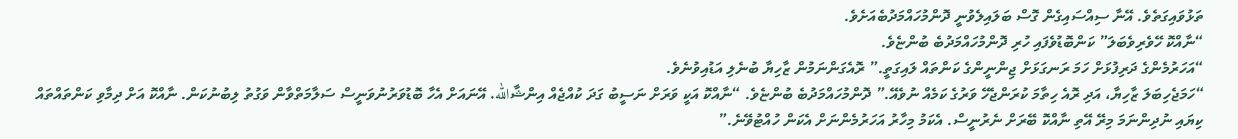ތަޅުވައިގަތެވެ. އޭނާ ސިއްސައިގެން ގޮސް ބަލައިލެވުނީ ދޮންމުހައްމަދުބެއަށެވެ.
“ނާއްކޮ ހޭވެރިވެބަލަ” ކަންބޮޑުވެފައި ހުރި ދޮންމުހައްމަދުބެ ބުންޏެވެ.
“އަހަރުމެންގެ ދަރިފުޅަށް ހަމަ ރަނގަޅަށް ޖިންނީންގެ ކަންތައް ލައިގަތީ.” ރޮއެގަންނަމުން ޒާހިޔާ ބުނެލި އަޑުއިވުނެވެ.
“ހަމަޖެހިބަލަ ޒާހިޔާ، އަދި ރޮއެ ހިތާމަ ކުރަންޖެހޭ ވަރުގެ ކަމެއް ނުވެއޭ.” ދޮންމުހައްމަދުބެ ބުންޏެވެ. “ނާއްކޮ އަކީ ވަރަށް ނަސީބު ގަދަ ކުއްޖެއް އިންޝާالله. އޭނައަށް އެހާ ބޮޑުވަރުނުވަނީސް ސަލާމަތްވާން ވަގުތު ލިބުނުކަން. ނާއްކޮ އަށް ދިމާވި ކަންތައްތައް ކިޔައި ނުދިންނަމަ މިރޭ އޭތި ނާއްކޮ ބޭރަށް ނެރުނީސް. އެކަމު މިހާރު އަހަރުމެންނަށް އެކަން ހުއްޓުވޭނެ.”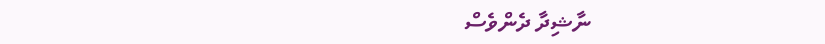ނާޝިދާ ދެންވެސް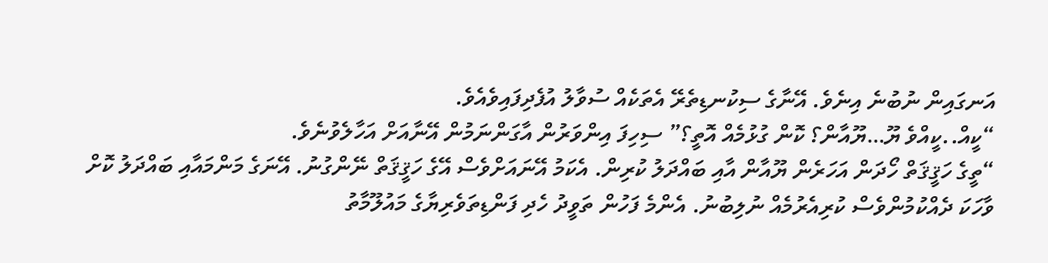އަނގައިން ނުބުނެ އިނެވެ. އޭނާގެ ސިކުނޑިތެރޭ އެތަކެއް ސުވާލު އުފެދިފައިވެއެވެ.
“ކީއް..ކީއްވެ ޔޫ…ޔޫއާން؟ ކޮން ގުޅުމެއް އޮތީ؟” ސިހިފަ އިންވަރުން އާގަންނަމުން އޭނާއަށް އަހާލެވުނެވެ.
“ތީގެ ހަޤީޤަތް ހޯދަން އަހަރެން ޔޫއާން އާއި ބައްދަލު ކުރިން. އެކަމު އޭނައަށްވެސް އޭގެ ހަޤީޤަތް ނޭންގުނު. އޭނަގެ މަންމައާއި ބައްދަލު ކޮށް ވާހަކަ ދެއްކުމުންވެސް ކުރިއެރުމެއް ނުލިބުނު. އެންމެ ފަހުން ތަވީދު ހެދި ފަންޑިތަވެރިޔާގެ މައުލޫމާތު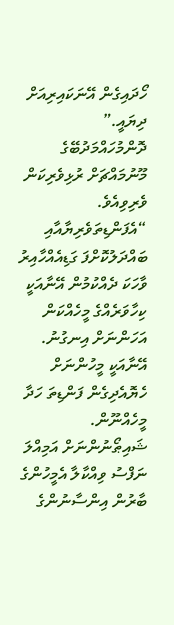ހޯދައިގެން އޭނަކައިރިއަށް ދިޔައީ.”
ދޮންމުހައްމަދުބޭގެ މޫނުމައްޗަށް ރުޅިވެރިކަން ވެރިވިއެވެ.
“އެފަންޑިތަވެރިޔާއާއި ބައްދަލުކޮށްފަ ގަޑިއެއްހާއިރު ވާހަކަ ދެއްކުމުން އޭނާއަކީ ކިހާވަރެއްގެ މީހެއްކަން އަހަންނަށް އިނގުނު. އޭނާއަކީ މީހުންނަށް ހެޔޮއެދިގެން ފަންޑިތަ ހަދާ މީހެއްނޫން. ޝައިޠޯނުންނަށް އަމިއްލަ ނަފްސު ވިއްކާލާ އެމީހުންގެ ބާރުން އިންސާނުންގެ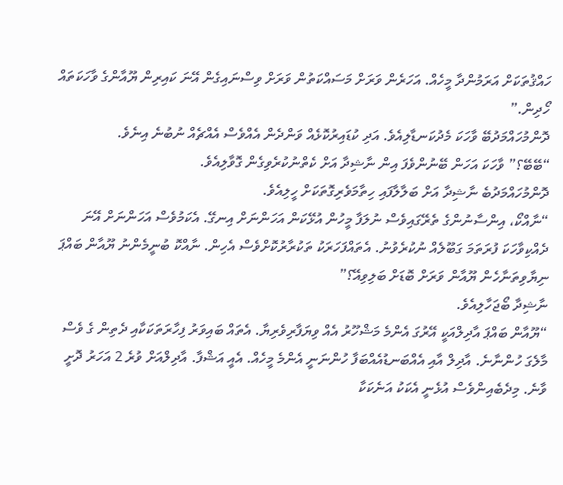ހައްޤުތަކަށް އަރަމުންދާ މީހެއް. އަހަރެން ވަރަށް މަސައްކަތުން ވަރަށް ވިސްނައިގެން އޭނަ ކައިރިން ޔޫއާންގެ ވާހަކަތައް ހޯދިން.”
ދޮންމުހައްމަދުބޭ ވާހަކަ މެދުކަނޑާލިއެވެ. އަދި ކުޑައިރުކޮޅެއް ވަންދެން އެއްވެސް އެއްޗެއް ނުބުނެ އިނެވެ.
“ބޭބޭ؟” ވާހަކަ އަހަން ބޭނުންވެފަ އިން ނާޝިދާ އަށް ކެތްނުކުރެވިގެން ގޮވާލިއެވެ.
ދޮންމުހައްމަދުބެ ނާޝިދާ އަށް ބަލާލާފައި ހިތާމަވެރިގޮތަކަށް ހީލިއެވެ.
“ނާއްކޯ، އިންސާނުންގެ ތެރޭގައިވެސް ނުލަފާ މީހުން އުޅޭކަން އަހަންނަށް އިނގޭ. އެކަމުވެސް އަހަންނަށް އޭނަ ދެއްކިވާހަކަ ފުރަތަމަ ގަބޫލެއް ނުކުރެވުނު. އެތައްފަހަރަކު ތަކުރާރުކޮށްވެސް އެހިން. ނާއްކޮ ބުނީމެންނު ޔޫއާން ބައްޕަ ނިޔާވިތަނާހެން ޔޫއާން ވަރަށް ބޮޑަށް ބަލިވިއޭ؟”
ނާޝިދާ ބޯޖަހާލިއެވެ.
“ޔޫއާން ބައްޕަ އާދިލްއަކީ އޭރުގަ އެންމެ މަޝްހޫރު އެއް ވިޔަފާރިވެރިޔާ. އެތައް ބައިވަރު ފިހާރަތަކަކާއި ދެތިން ގެ ވެސް މާލެގަ ހުންނާނެ. އާދިލް އާއި އެއްބަނޑުއެއްބަފާ ހުންނަނީ އެންމެ މީހެއް. އެއީ އަޝްފާ. އާދިލްއަށް ވުރެ 2 އަހަރު ދޮށީ ވާނެ. މިދެބެއިންވެސް އުޅެނީ އެކަކު އަނެކަކާ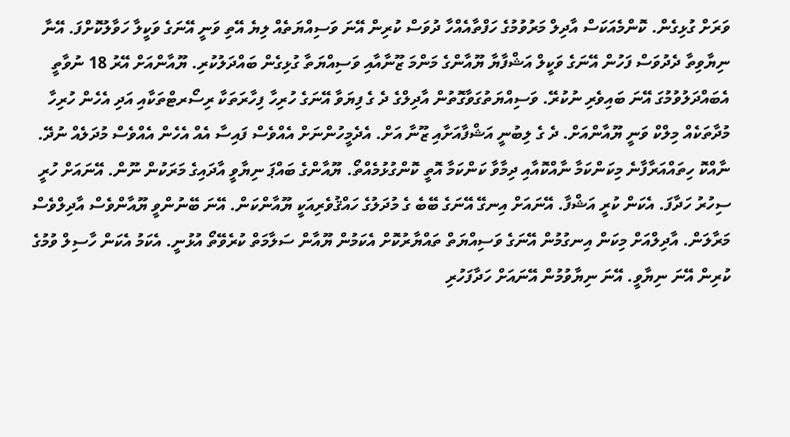ވަރަށް ގުޅިގެން. ކޮންމެއަކަސް އާދިލް މަރުވުމުގެ ހަފްތާއެއްހާ ދުވަސް ކުރިން އޭނަ ވަސިއްޔަތެއް ލިޔެ އޭތި ވަނީ އޭނަގެ ވަކީލާ ހަވާލުކޮށްފަ. އޭނާ ނިޔާވިތާ ދެދުވަސް ފަހުން އޭނަގެ ވަކީލް އަޝްފާޔާ ޔޫއާންގެ މަންމަ ޒޫނާއާއި ވަސިއްޔަތާ ގުޅިގެން ބައްދަލުކުރި. ޔޫއާންއަށް އޭރު 18 ނުވާތީ އެބައްދަލުވުމުގަ އޭނަ ބައިވެރި ނުކުރޭ. ވަސިއްޔަތުގަވާގޮތުން އާދިލްގެ ދެ ގެ ފިޔަވާ އޭނަގެ ހުރިހާ ފިހާރަތަކާ ރިސޯރޓްތަކާއި އަދި އެހެން ހުރިހާ މުދާތަކެއް މިލްކް ވަނީ ޔޫއާންއަށް. ދެ ގެ ލިބުނީ އަޝްފާއަށާއި ޒޫނާ އަށް. އެދެމީހުންނަށް އެއްވެސް ފައިސާ އެއް އެހެން އެއްވެސް މުދަލެއް ނުދޭ.
ނާއްކޮ ހިތައްއަރާފާނެ މިކަންކަމާ ނާއްކޮއާއި ދިމާވާ ކަންކަމާ އޮތީ ކޮންގުޅުމެއްތޯ. ޔޫއާންގެ ބައްޕަ ނިޔާވީ އާދައިގެ މަރަކުން ނޫން. އޭނައަށް ހުރީ ސިހުރު ހަދާފަ. އެކަން ކުރީ އަޝްފާ. އޭނައަށް އިނގޭ އޭނަގެ ބޭބެ ގެ މުދަލުގެ ހައްޤުވެރިއަކީ ޔޫއާންކަން. އޭނަ ބޭނުންވީ ޔޫއާންވެސް އާދިލްވެސް މަރާލަން. އާދިލްއަށް މިކަން އިނގުމުން އޭނަގެ ވަސިއްޔަތް ތައްޔާރުކޮށް އެކަމުން ޔޫއާން ސަލާމަތް ކުރެވޭތޯ އުޅުނީ. އެކަމު އެކަން ހާސިލް ވުމުގެ ކުރިން އޭނަ ނިޔާވީ. އޭނަ ނިޔާވުމުން އޭނައަށް ހަދާފަހުރި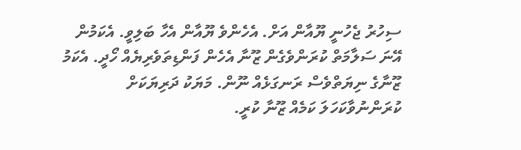ސިހުރު ޖެހުނީ ޔޫއާން އަށް. އެހެންވެ ޔޫއާން އެހާ ބަލިވީ. އެކަމުން އޭނަ ސަލާމަތް ކުރަންވެގެން ޒޫނާ އެހެން ފަންޑިތަވެރިޔެއް ހޯދީ. އެކަމު ޒޫނާގެ ނިޔަތްވެސް ރަނގަޅެއް ނޫން. މަޔަކު ދަރިޔަކަށް ކުރަންނުވާކަހަލަ ކަމެއް ޒޫނާ ކުރީ.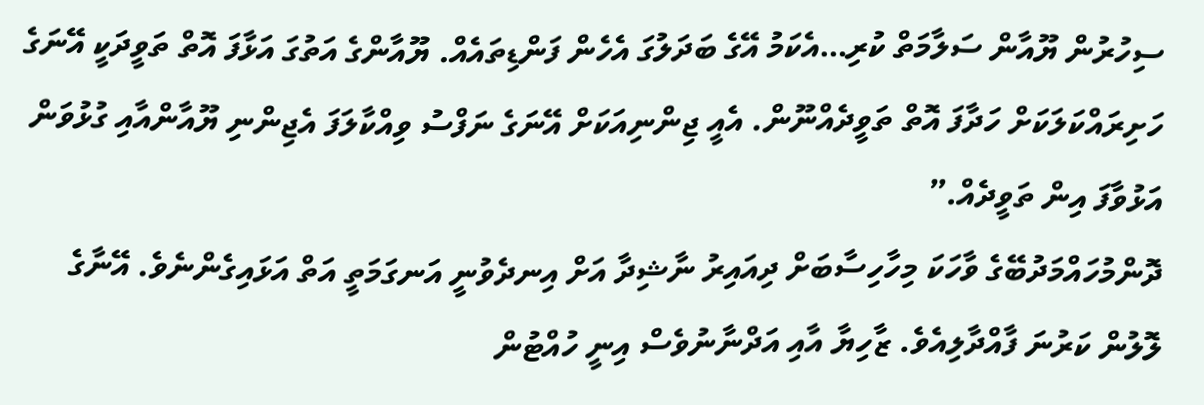ސިހުރުން ޔޫއާން ސަލާމަތް ކުރި…އެކަމު އޭގެ ބަދަލުގަ އެހެން ފަންޑިތައެއް. ޔޫއާންގެ އަތުގަ އަޅާފަ އޮތް ތަވީދަކީ އޭނަގެ ހަށިރައްކަލަކަށް ހަދާފަ އޮތް ތަވީދެއްނޫން. އެއީ ޖިންނިއަކަށް އޭނަގެ ނަފްސު ވިއްކާލަފަ އެޖިންނި ޔޫއާންއާއި ގުޅުވަން އަޅުވާފަ އިން ތަވީދެއް.”
ދޮންމުހައްމަދުބޭގެ ވާހަކަ މިހާހިސާބަށް ދިއައިރު ނާޝިދާ އަށް އިނދެވުނީ އަނގަމަތީ އަތް އަޅައިގެންނެވެ. އޭނާގެ ލޮލުން ކަރުނަ ފާއްދާލިއެވެ. ޒާހިޔާ އާއި އަދްނާނުވެސް އިނީ ހުއްޓުން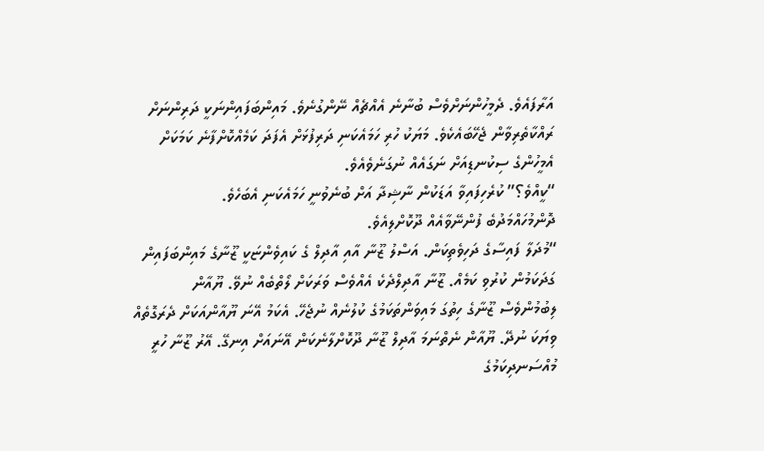އަރާފައެވެ. ދެމީހުންނަށްވެސް ބުނާނެ އެއްޗެއް ނޭންގުނެވެ. މައިންބަފައިންނަކީ ދަރިންނަށް ރައްކާތެރިވާން ޖެހޭބައެކެވެ. މަޔަކު ހުރި ހަމައެކަނި ދަރިފުޅަށް އެފަދަ ކަމެއްކޮށްފާނެ ކަމަކަށް އެމީހުންގެ ސިކުނޑިއަށް ނަގައެއް ނުގަނެވެއެވެ.
“ކީއްވެ؟” ކުރެހިފައިވާ އަޑަކުން ނާޝިދާ އަށް ބުނެވުނީ ހަމައެކަނި އެބަހެވެ.
ދޮންމުހައްމަދުބެ ފުންނޭވާއެއް ދޫކޮށްލިއެވެ.
“މުދަލާ ފައިސާގެ ދަހިވެތިކަން. އަސްލު ޒޫނާ އާއި އާދިލް ގެ ކައިވެންޏަކީ ޒޫނާގެ މައިންބަފައިން ގަދަކަމުން ކުރުވި ކަމެއް. ޒޫނާ އާދިލްދެކެ އެއްވެސް ވަރަކަށް ލޯތްބެއް ނުވޭ. ޔޫއާން ލިބުމުންވެސް ޒޫނާގެ ހިތުގަ މައިވަންތަކަމުގެ ކުލުނެއް ނުޖެހޭ. އެކަމު އޭނަ ޔޫއާންއަކަށް ދެރަގޮތެއް ވިޔަކަ ނުދޭ. ޔޫއާން ނެތްނަމަ އާދިލް ޒޫނާ ދޫކޮށްލާނެކަން އޭނައަށް އިނގޭ. އޭރު ޒޫނާ ހުރީ މުއްސަނދިކަމުގެ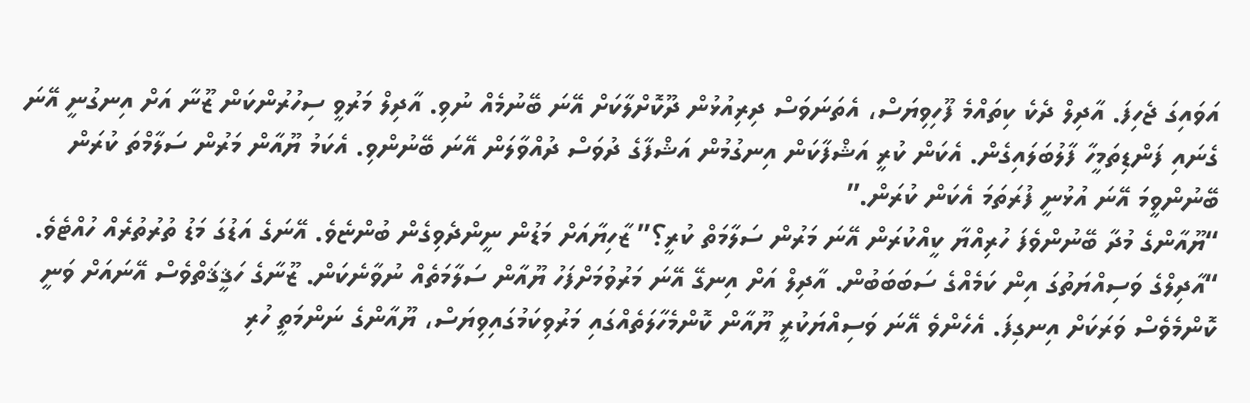އަވައިގަ ޖެހިފަ. އާދިލް ދެކެ ކިތައްމެ ފޫހިވިޔަސް، އެތަނަވަސް ދިރިއުޅުން ދޫކޮށްލާކަށް އޭނަ ބޭނުމެއް ނުވި. އާދިލް މަރުވީ ސިހުރުންކަން ޒޫނާ އަށް އިނގުނީ އޭނަ ގެނައި ފަންޑިތަމީހާ ފާލުބަލައިގެން. އެކަން ކުރީ އަޝްފާކަން އިނގުމުން އަޝްފާގެ ދުވަސް ދުއްވާލަން އޭނަ ބޭނުންވި. އެކަމު ޔޫއާން މަރުން ސަލާމްތަ ކުރަން ބޭނުންވީމަ އޭނަ އުޅުނީ ފުރަތަމަ އެކަން ކުރަން.”
“ޔޫއާންގެ މުދާ ބޭނުންވެފަ ހުރިއްޔާ ކީއްކުރަން އޭނަ މަރުން ސަލާމަތް ކުރީ؟” ޒާހިޔާއަށް މަޑުން ނީންދެވިގެން ބުންޏެވެ. އޭނަގެ އަޑުގަ މަޑު ތުރުތުރެއް ހުއްޓެވެ.
“އާދިލްގެ ވަސިއްޔަތުގަ އިން ކަމެއްގެ ސަބަބަބުން. އާދިލް އަށް އިނގޭ އޭނަ މަރުވުމަށްފަހު ޔޫއާން ސަލާމަތެއް ނުވާނެކަން. ޒޫނާގެ ހަޤީޤަތްވެސް އޭނައަށް ވަނީ ކޮންމެވެސް ވަރަކަށް އިނގިފަ. އެހެންވެ އޭނަ ވަސިއްޔަކުރީ ޔޫއާން ކޮންމެހާލަތެއްގައި މަރުވިކަމުގައިވިޔަސް، ޔޫއާންގެ ނަންމަތީ ހުރި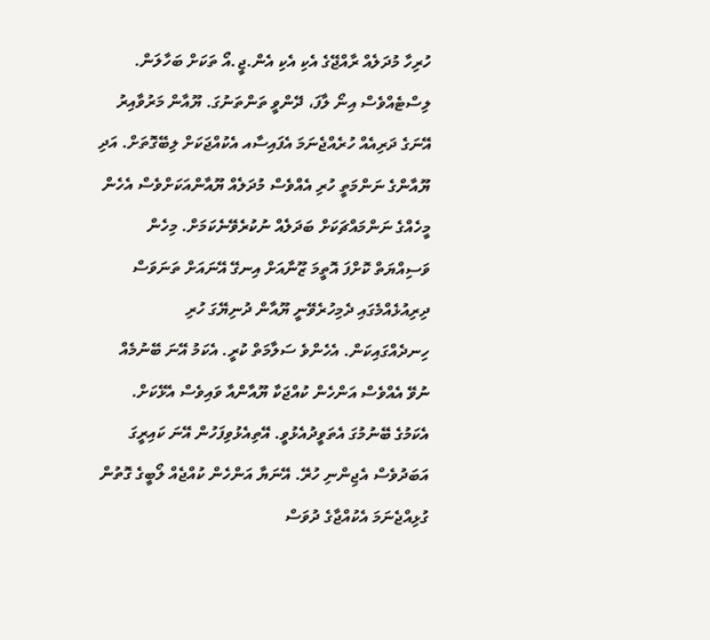ހުރިހާ މުދަލެއް ރާއްޖޭގެ އެކި އެކި އެން.ޖީ.އޯ ތަކަށް ބަހާލަން. ލިސްޓެއްވެސް އިނޯ ލާފަ، ދޭންވީ ތަންތަނުގަ. ޔޫއާން މަރުވާއިރު އޭނަގެ ދަރިއެއް ހުރެއްޖެނަމަ އެފައިސާއ އެކުއްޖަކަށް ލިބޭގޮތަށް. އަދި ޔޫއާންގެ ނަންމަތީ ހުރި އެއްވެސް މުދަލެއް ޔޫއާންއަކަށްވެސް އެހެން މީހެއްގެ ނަންމައްޗަކަށް ބަދަލެއް ނުކުރެވޭނެކަމަށް. މިހެން ވަސިއްޔަތް ކޮށްފަ އޮތީމަ ޒޫނާއަށް އިނގޭ އޭނައަށް ތަނަވަސް ދިރިއުޅެއްމެގައި ދެމިހުރެވޭނީ ޔޫއާން ދުނިޔޭގަ ހުރި ހިނދެއްގައިކަން. އެހެންވެ ސަލާމަތް ކުރީ. އެކަމު އޭނަ ބޭނުމެއް ނުވޭ އެއްވެސް އަންހެން ކުއްޖަކާ ޔޫއާންއާ ވައިވެސް އެޅޭކަށް. އެކަމުގެ ބޭނުމުގަ އެތަވީދުއެޅުވީ. އޭތިއެޅުވިފަހުން އޭނަ ކައިރީގަ އަބަދުވެސް އެޖިންނި ހުރޭ. އޭނަޔާ އަންހެން ކުއްޖެއް ލޯބީގެ ގޮތުން ގުޅިއްޖެނަމަ އެކުއްޖާގެ ދުވަސް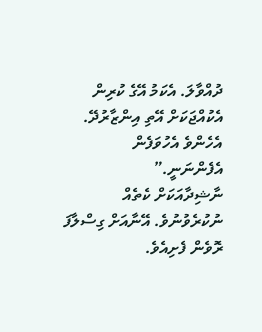ދުއްވާލަ. އެކަމު އޭގެ ކުރިން އެކުއްޖަކަށް އޭތި އިންޒާރުދޭ. އެހެންވެ އެހުވަފެން އެފެންނަނީ.”
ނާޝިދާއަކަށް ކެތެއް ނުކުރެވުނުވެ. އޭނާއަށް ގިސްލާފަ ރޮވެން ފެށިއެވެ.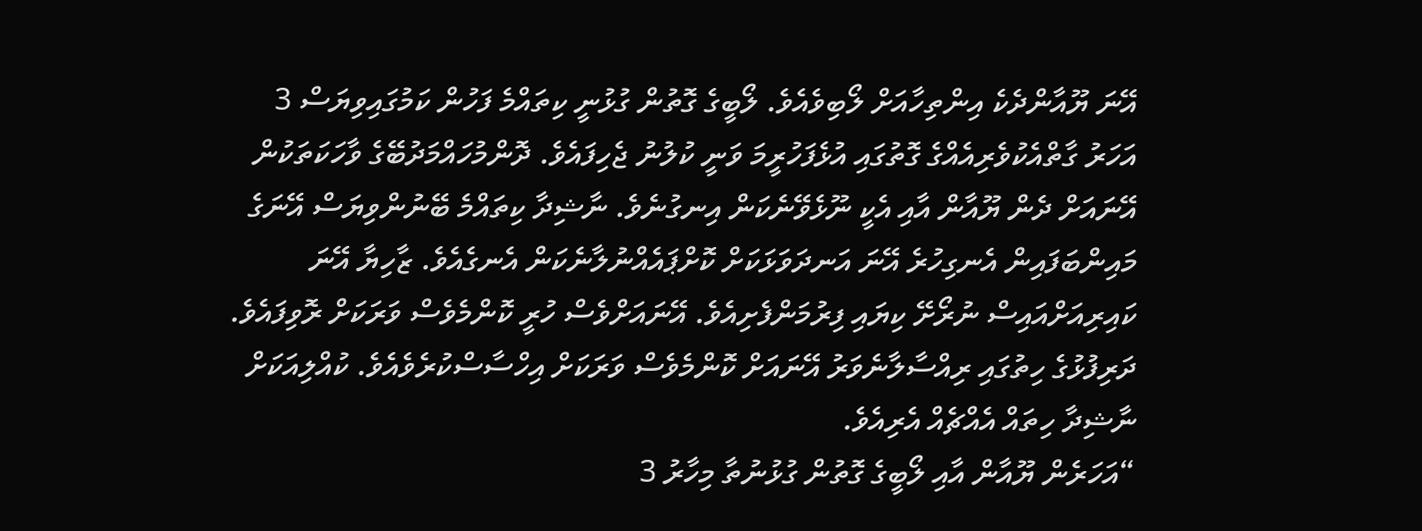އޭނަ ޔޫއާންދެކެ އިންތިހާއަށް ލޯބިވެއެވެ. ލޯބީގެ ގޮތުން ގުޅުނީ ކިތައްމެ ފަހުން ކަމުގައިވިޔަސް 3 އަހަރު ގާތްއެކުވެރިއެއްގެ ގޮތުގައި އުޅެފަހުރީމަ ވަނީ ކުލުނު ޖެހިފައެވެ. ދޮންމުހައްމަދުބޭގެ ވާހަކަތަކުން އޭނައަށް ދެން ޔޫއާން އާއި އެކީ ނޫޅެވޭނެކަން އިނގުނެވެ. ނާޝިދާ ކިތައްމެ ބޭނުންވިޔަސް އޭނަގެ މައިންބަފައިން އެނގިހުރެ އޭނަ އަނދަވަޅަކަށް ކޮށްޕައެއްނުލާނެކަން އެނގެއެވެ. ޒާހިޔާ އޭނަ ކައިރިއަށްއައިސް ނުރޯށޭ ކިޔައި ފިރުމަންފެށިއެވެ. އޭނައަށްވެސް ހުރީ ކޮންމެވެސް ވަރަކަށް ރޮވިފައެވެ. ދަރިފުޅުގެ ހިތުގައި ރިއްސާލާނެވަރު އޭނައަށް ކޮންމެވެސް ވަރަކަށް އިހްސާސްކުރެވެއެވެ. ކުއްލިއަކަށް ނާޝިދާ ހިތައް އެއްޗެއް އެރިއެވެ.
“އަހަރެން ޔޫއާން އާއި ލޯބީގެ ގޮތުން ގުޅުނުތާ މިހާރު 3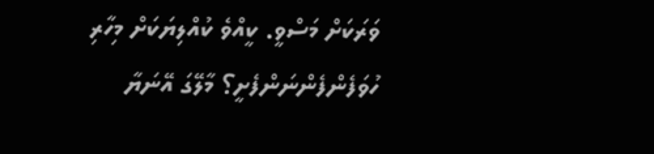ވަރަކަށް މަސްވީ. ކީއްވެ ކުއްލިޔަކަށް މިހާރި ހުވަފެންފެންނަންފެށީ؟ މާލޭގަ އޭނަޔާ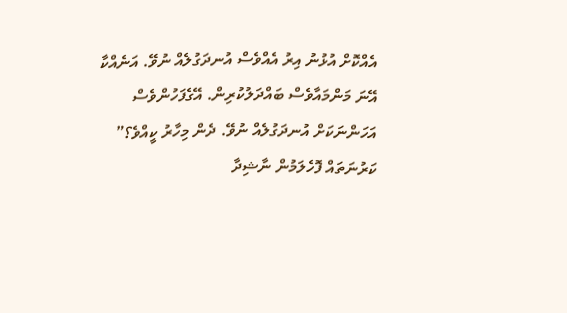އެއްކޮށް އުޅުނު އިރު އެއްވެސް އުނދަގުލެއް ނުވޭ. އަނެއްކާ އޭނަ މަންމައާވެސް ބައްދަލުކުރިން. އޭގެފަހުންވެސް އަހަންނަކަށް އުނދަގުލެއް ނުވޭ. ދެން މިހާރު ކީއްވެ؟” ކަރުނަތައް ފޮހެލަމުން ނާޝިދާ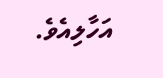އަހާލިއެވެ.